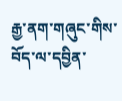རྒྱ་ནག་གཞུང་གིས་བོད་ལ་དབྱིན་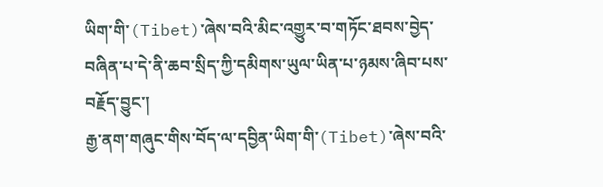ཡིག་གི་(Tibet)་ཞེས་བའི་མིང་འགྱུར་བ་གཏོང་ཐབས་བྱེད་བཞིན་པ་དེ་ནི་ཆབ་སྲིད་ཀྱི་དམིགས་ཡུལ་ཡིན་པ་ཉམས་ཞིབ་པས་བརྗོད་བྱུང་།
རྒྱ་ནག་གཞུང་གིས་བོད་ལ་དབྱིན་ཡིག་གི་(Tibet)་ཞེས་བའི་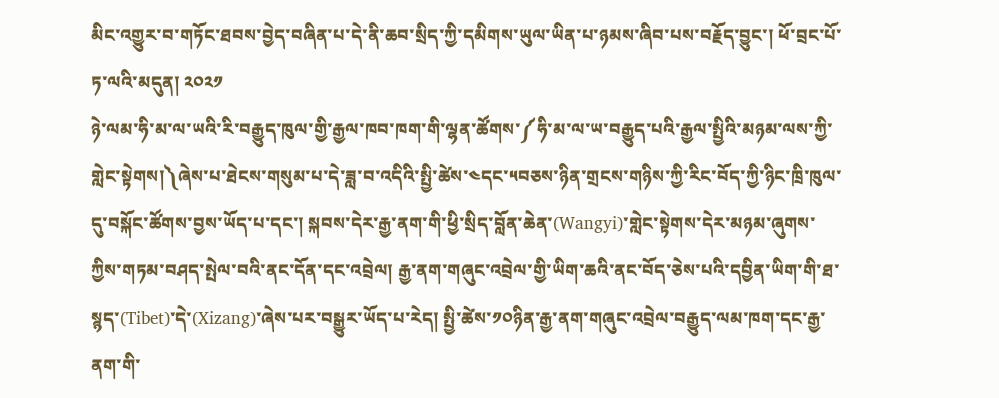མིང་འགྱུར་བ་གཏོང་ཐབས་བྱེད་བཞིན་པ་དེ་ནི་ཆབ་སྲིད་ཀྱི་དམིགས་ཡུལ་ཡིན་པ་ཉམས་ཞིབ་པས་བརྗོད་བྱུང་། ཕོ་བྲང་པོ་ཏ་ལའི་མདུན། ༢༠༢༡
ཉེ་ལམ་ཧི་མ་ལ་ཡའི་རི་བརྒྱུད་ཁུལ་གྱི་རྒྱལ་ཁབ་ཁག་གི་ལྷན་ཚོགས་༼ཧི་མ་ལ་ཡ་བརྒྱུད་པའི་རྒྱལ་སྤྱིའི་མཉམ་ལས་ཀྱི་གླེང་སྟེགས།༽ཞེས་པ་ཐེངས་གསུམ་པ་དེ་ཟླ་བ་འདིའི་སྤྱི་ཚེས་༤དང་༥བཅས་ཉིན་གྲངས་གཉིས་ཀྱི་རིང་བོད་ཀྱི་ཉིང་ཁྲི་ཁུལ་དུ་བསྐོང་ཚོགས་བྱས་ཡོད་པ་དང་། སྐབས་དེར་རྒྱ་ནག་གི་ཕྱི་སྲིད་བློན་ཆེན་(Wangyi)་གླེང་སྟེགས་དེར་མཉམ་ཞུགས་ཀྱིས་གཏམ་བཤད་སྤེལ་བའི་ནང་དོན་དང་འབྲེལ། རྒྱ་ནག་གཞུང་འབྲེལ་གྱི་ཡིག་ཆའི་ནང་བོད་ཅེས་པའི་དབྱིན་ཡིག་གི་ཐ་སྙད་(Tibet)་དེ་(Xizang)་ཞེས་པར་བསྒྱུར་ཡོད་པ་རེད། སྤྱི་ཚེས་༡༠ཉིན་རྒྱ་ནག་གཞུང་འབྲེལ་བརྒྱུད་ལམ་ཁག་དང་རྒྱ་ནག་གི་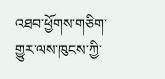འཐབ་ཕྱོགས་གཅིག་གྱུར་ལས་ཁུངས་ཀྱི་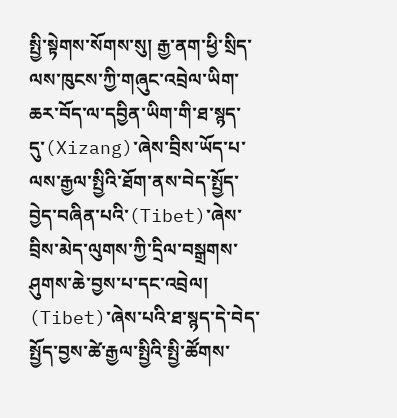སྤྱི་སྟེགས་སོགས་སུ། རྒྱ་ནག་ཕྱི་སྲིད་ལས་ཁུངས་ཀྱི་གཞུང་འབྲེལ་ཡིག་ཆར་བོད་ལ་དབྱིན་ཡིག་གི་ཐ་སྙད་དུ་(Xizang)་ཞེས་བྲིས་ཡོད་པ་ལས་རྒྱལ་སྤྱིའི་ཐོག་ནས་བེད་སྤྱོད་བྱེད་བཞིན་པའི་(Tibet)་ཞེས་བྲིས་མེད་ལུགས་ཀྱི་དྲིལ་བསྒྲགས་ཤུགས་ཆེ་བྱས་པ་དང་འབྲེལ། (Tibet)་ཞེས་པའི་ཐ་སྙད་དེ་བེད་སྤྱོད་བྱས་ཚེ་རྒྱལ་སྤྱིའི་སྤྱི་ཚོགས་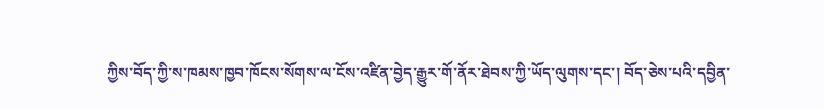ཀྱིས་བོད་ཀྱི་ས་ཁམས་ཁྱབ་ཁོངས་སོགས་ལ་ངོས་འཛིན་བྱེད་རྒྱུར་གོ་ནོར་ཐེབས་ཀྱི་ཡོད་ལུགས་དང་། བོད་ཅེས་པའི་དབྱིན་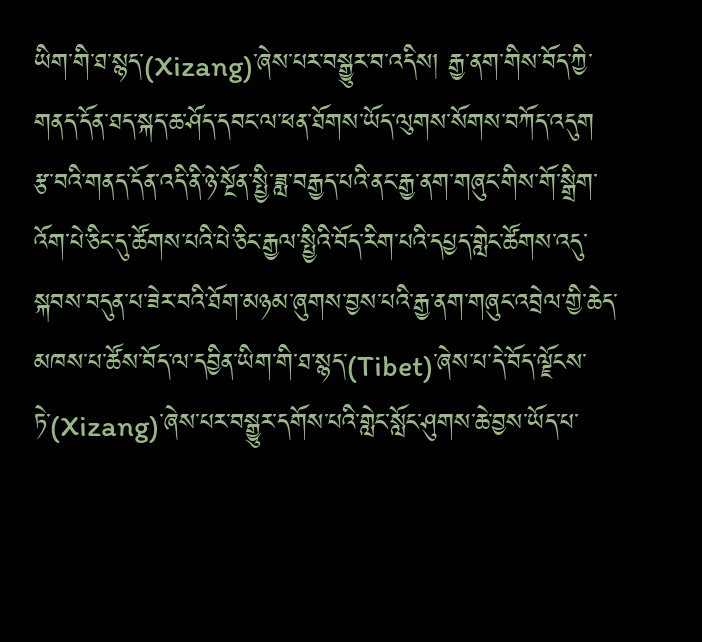ཡིག་གི་ཐ་སྙད་(Xizang)་ཞེས་པར་བསྒྱུར་བ་འདིས། རྒྱ་ནག་གིས་བོད་ཀྱི་གནད་དོན་ཐད་སྐད་ཆ་ཤོད་དབང་ལ་ཕན་ཐོགས་ཡོད་ལུགས་སོགས་བཀོད་འདུག
རྩ་བའི་གནད་དོན་འདི་ནི་ཉེ་སྔོན་སྤྱི་ཟླ་བརྒྱད་པའི་ནང་རྒྱ་ནག་གཞུང་གིས་གོ་སྒྲིག་འོག་པེ་ཅིང་དུ་ཚོགས་པའི་པེ་ཅིང་རྒྱལ་སྤྱིའི་བོད་རིག་པའི་དཔྱད་གླེང་ཚོགས་འདུ་སྐབས་བདུན་པ་ཟེར་བའི་ཐོག་མཉམ་ཞུགས་བྱས་པའི་རྒྱ་ནག་གཞུང་འབྲེལ་གྱི་ཆེད་མཁས་པ་ཚོས་བོད་ལ་དབྱིན་ཡིག་གི་ཐ་སྙད་(Tibet)་ཞེས་པ་དེ་བོད་ལྗོངས་ཏེ་(Xizang)་ཞེས་པར་བསྒྱུར་དགོས་པའི་གླེང་སློང་ཤུགས་ཆེ་བྱས་ཡོད་པ་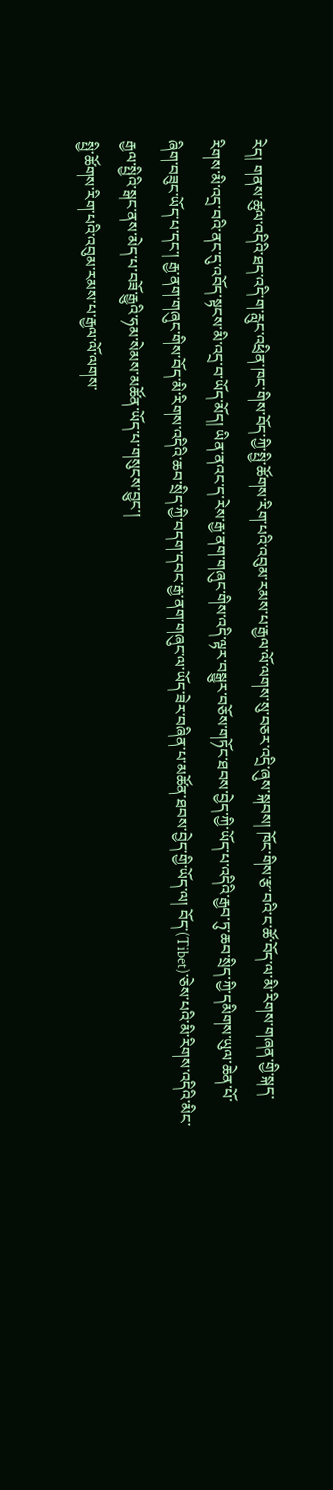རེད། གནས་ཚུལ་འདིའི་ཐད་འདི་ག་རླུང་འཕྲིན་ཁང་གིས་བོད་ཀྱི་སྤྱི་ཚོགས་རིག་པའི་འབུམ་རམས་པ་རྒྱལ་ལོ་ལགས་སུ་བཅར་འདྲི་ཞུས་སྐབས། ཁོང་གིས་རྩ་བའི་ང་ཚོ་བོད་ལ་མི་རིགས་གཞན་གྱི་སྐད་རིགས་མི་འདྲ་བའི་ནང་དུ་འབོད་སྟངས་མི་འདྲ་བ་ཡོད་མོད། ཡིན་ནའང་ད་རེས་རྒྱ་ནག་གཞུང་གིས་འདི་ལྟར་བསྒྱུར་བཅོས་གཏོང་ཐབས་བྱེད་ཀྱི་ཡོད་པ་འདིའི་རྒྱབ་ཏུ་ཆབ་སྲིད་ཀྱི་དམིགས་ཡུལ་ཆེན་པོ་ཞིག་བཟུང་ཡོད་པ་དང་། རྒྱ་ནག་གཞུང་གིས་བོད་མི་རིགས་འདིའི་ཆབ་སྲིད་ཀྱི་བདག་དབང་རྒྱ་ནག་གཞུང་ལ་ཡོད་ཟེར་བཞིན་པ་མཚོན་ཐབས་བྱེད་གྱི་ཡོད་ལ། བོད་(Tibet)་ཅེས་པའི་མི་རིགས་འདིའི་མིང་རྒྱལ་སྤྱིའི་སྒང་ནས་མེད་པ་བཟོ་རྒྱུའི་ཧམ་སེམས་མཚོན་ཡོད་པ་གསུངས་བྱུང་།
སྤྱི་ཚོགས་རིག་པའི་འབུམ་རམས་པ་རྒྱལ་ལོ་ལགས་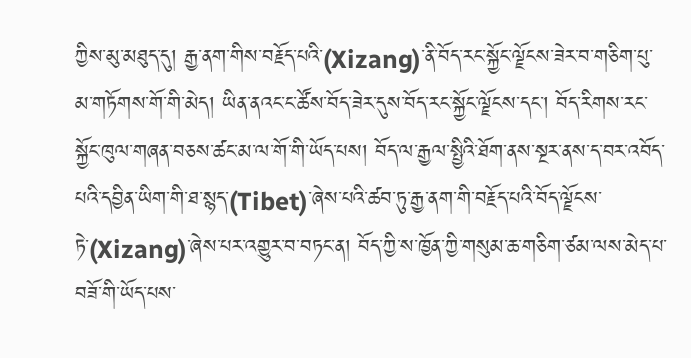ཀྱིས་མུ་མཐུད་དུ། རྒྱ་ནག་གིས་བརྗོད་པའི་(Xizang)་ནི་བོད་རང་སྐྱོང་ལྗོངས་ཟེར་བ་གཅིག་པུ་མ་གཏོགས་གོ་གི་མེད། ཡིན་ནའང་ང་ཚོས་བོད་ཟེར་དུས་བོད་རང་སྐྱོང་ལྗོངས་དང་། བོད་རིགས་རང་སྐྱོང་ཁུལ་གཞན་བཅས་ཚང་མ་ལ་གོ་གི་ཡོད་པས། བོད་ལ་རྒྱལ་སྤྱིའི་ཐོག་ནས་སྔར་ནས་ད་བར་འབོད་པའི་དབྱིན་ཡིག་གི་ཐ་སྙད་(Tibet)་ཞེས་པའི་ཚབ་ཏུ་རྒྱ་ནག་གི་བརྗོད་པའི་བོད་ལྗོངས་ཏེ་(Xizang)་ཞེས་པར་འགྱུར་བ་བཏང་ན། བོད་ཀྱི་ས་ཁྱོན་ཀྱི་གསུམ་ཆ་གཅིག་ཙམ་ལས་མེད་པ་བཟོ་གི་ཡོད་པས་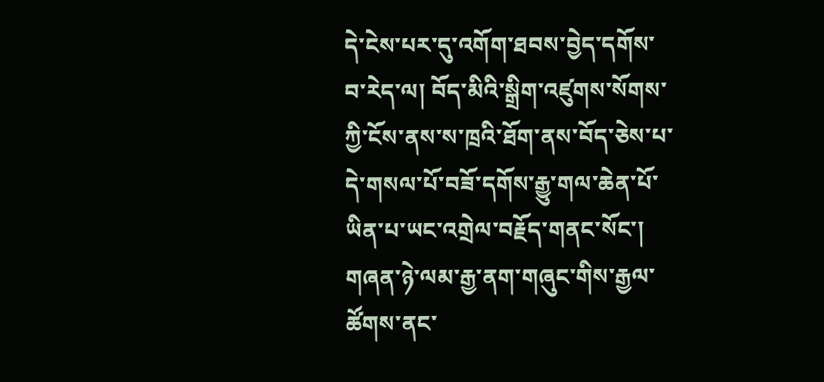དེ་ངེས་པར་དུ་འགོག་ཐབས་བྱེད་དགོས་བ་རེད་ལ། བོད་མིའི་སྒྲིག་འཛུགས་སོགས་ཀྱི་ངོས་ནས་ས་ཁྲའི་ཐོག་ནས་བོད་ཅེས་པ་དེ་གསལ་པོ་བཟོ་དགོས་རྒྱུ་གལ་ཆེན་པོ་ཡིན་པ་ཡང་འགྲེལ་བརྗོད་གནང་སོང་།
གཞན་ཉེ་ལམ་རྒྱ་ནག་གཞུང་གིས་རྒྱལ་ཚོགས་ནང་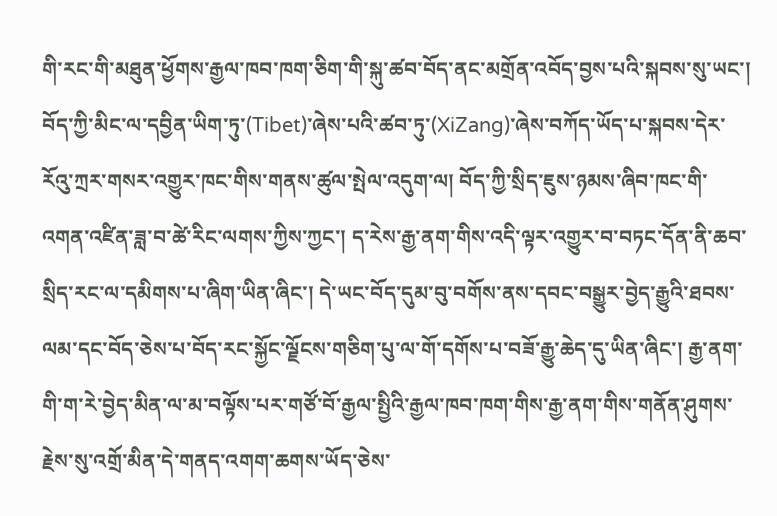གི་རང་གི་མཐུན་ཕྱོགས་རྒྱལ་ཁབ་ཁག་ཅིག་གི་སྐུ་ཚབ་བོད་ནང་མགྲོན་འབོད་བྱས་པའི་སྐབས་སུ་ཡང་། བོད་ཀྱི་མིང་ལ་དབྱིན་ཡིག་ཏུ་(Tibet)་ཞེས་པའི་ཚབ་ཏུ་(XiZang)་ཞེས་བཀོད་ཡོད་པ་སྐབས་དེར་རོའུ་ཀྲར་གསར་འགྱུར་ཁང་གིས་གནས་ཚུལ་སྤེལ་འདུག་ལ། བོད་ཀྱི་སྲིད་ཇུས་ཉམས་ཞིབ་ཁང་གི་འགན་འཛིན་ཟླ་བ་ཚེ་རིང་ལགས་ཀྱིས་ཀྱང་། ད་རེས་རྒྱ་ནག་གིས་འདི་ལྟར་འགྱུར་བ་བཏང་དོན་ནི་ཆབ་སྲིད་རང་ལ་དམིགས་པ་ཞིག་ཡིན་ཞིང་། དེ་ཡང་བོད་དུམ་བུ་བགོས་ནས་དབང་བསྒྱུར་བྱེད་རྒྱུའི་ཐབས་ལམ་དང་བོད་ཅེས་པ་བོད་རང་སྐྱོང་ལྗོངས་གཅིག་པུ་ལ་གོ་དགོས་པ་བཟོ་རྒྱུ་ཆེད་དུ་ཡིན་ཞིང་། རྒྱ་ནག་གི་ག་རེ་བྱེད་མིན་ལ་མ་བལྟོས་པར་གཙོ་བོ་རྒྱལ་སྤྱིའི་རྒྱལ་ཁབ་ཁག་གིས་རྒྱ་ནག་གིས་གནོན་ཤུགས་རྗེས་སུ་འགྲོ་མིན་དེ་གནད་འགག་ཆགས་ཡོད་ཅེས་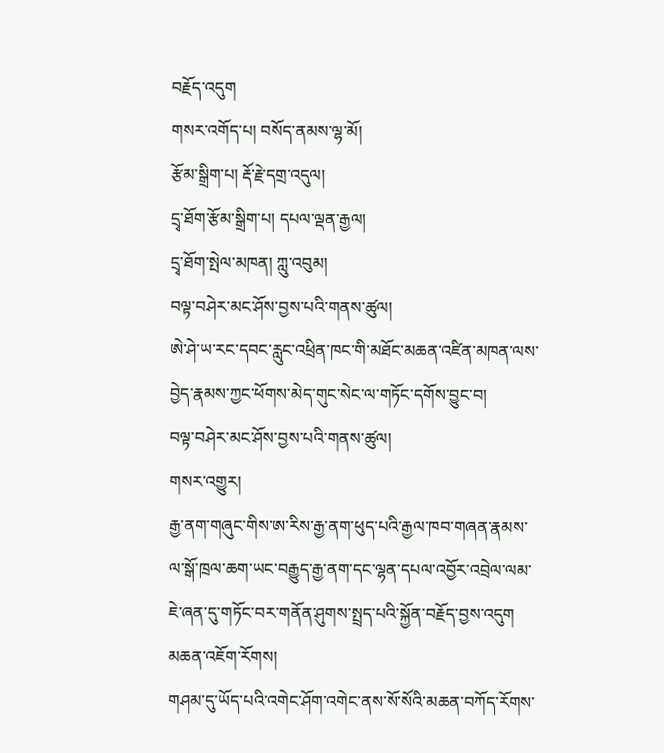བརྗོད་འདུག
གསར་འགོད་པ། བསོད་ནམས་ལྷ་མོ།
རྩོམ་སྒྲིག་པ། རྡོ་རྗེ་དགྲ་འདུལ།
དྲྭ་ཐོག་རྩོམ་སྒྲིག་པ། དཔལ་ལྡན་རྒྱལ།
དྲྭ་ཐོག་སྤེལ་མཁན། ཀླུ་འབུམ།
བལྟ་བཤེར་མང་ཤོས་བྱས་པའི་གནས་ཚུལ།
ཨེ་ཤེ་ཡ་རང་དབང་རླུང་འཕྲིན་ཁང་གི་མཐོང་མཆན་འཛིན་མཁན་ལས་བྱེད་རྣམས་ཀྱང་ཕོགས་མེད་གུང་སེང་ལ་གཏོང་དགོས་བྱུང་བ།
བལྟ་བཤེར་མང་ཤོས་བྱས་པའི་གནས་ཚུལ།
གསར་འགྱུར།
རྒྱ་ནག་གཞུང་གིས་ཨ་རིས་རྒྱ་ནག་ཕུད་པའི་རྒྱལ་ཁབ་གཞན་རྣམས་ལ་སྒོ་ཁྲལ་ཆག་ཡང་བརྒྱུད་རྒྱ་ནག་དང་ལྷན་དཔལ་འབྱོར་འབྲེལ་ལམ་ཇེ་ཞན་དུ་གཏོང་བར་གནོན་ཤུགས་སྤྲད་པའི་སྐྱོན་བརྗོད་བྱས་འདུག
མཆན་འཇོག་རོགས།
གཤམ་དུ་ཡོད་པའི་འགེང་ཤོག་འགེང་ནས་སོ་སོའི་མཆན་བཀོད་རོགས་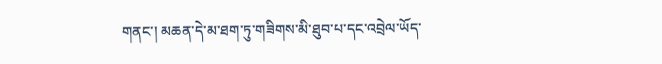གནང་། མཆན་དེ་མ་ཐག་ཏུ་གཟིགས་མི་ཐུབ་པ་དང་འབྲེལ་ཡོད་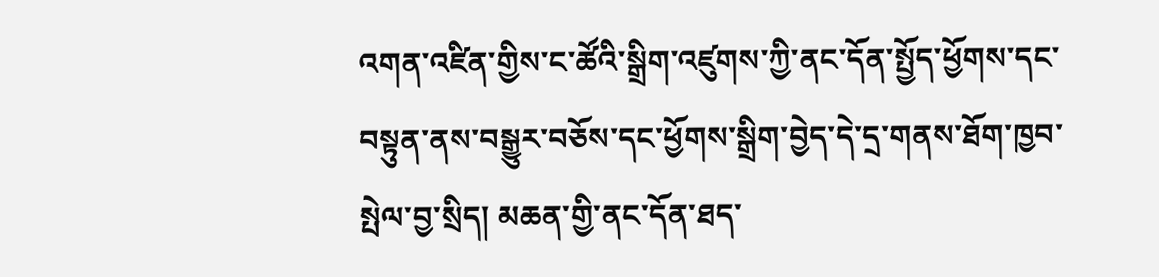འགན་འཛིན་གྱིས་ང་ཚོའི་སྒྲིག་འཛུགས་ཀྱི་ནང་དོན་སྤྱོད་ཕྱོགས་དང་བསྟུན་ནས་བསྒྱུར་བཅོས་དང་ཕྱོགས་སྒྲིག་བྱེད་དེ་དྲ་གནས་ཐོག་ཁྱབ་སྤེལ་བྱ་སྲིད། མཆན་གྱི་ནང་དོན་ཐད་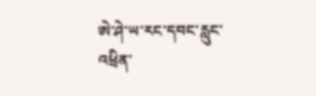ཨེ་ཤེ་ཡ་རང་དབང་རླུང་འཕྲིན་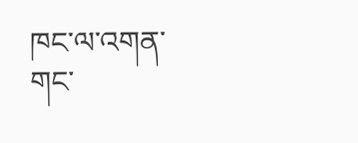ཁང་ལ་འགན་གང་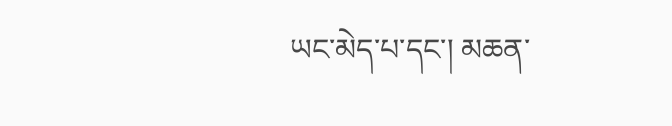ཡང་མེད་པ་དང་། མཆན་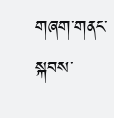གཞག་གནང་སྐབས་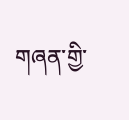གཞན་གྱི་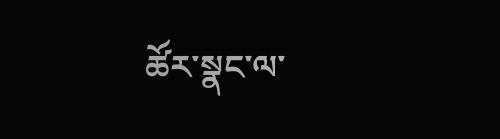ཚོར་སྣང་ལ་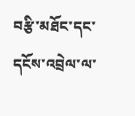བརྩི་མཐོང་དང་དངོས་འབྲེལ་ལ་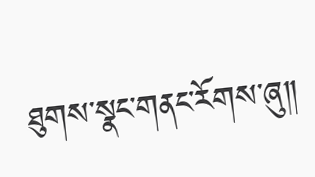ཐུགས་སྣང་གནང་རོགས་ཞུ༎